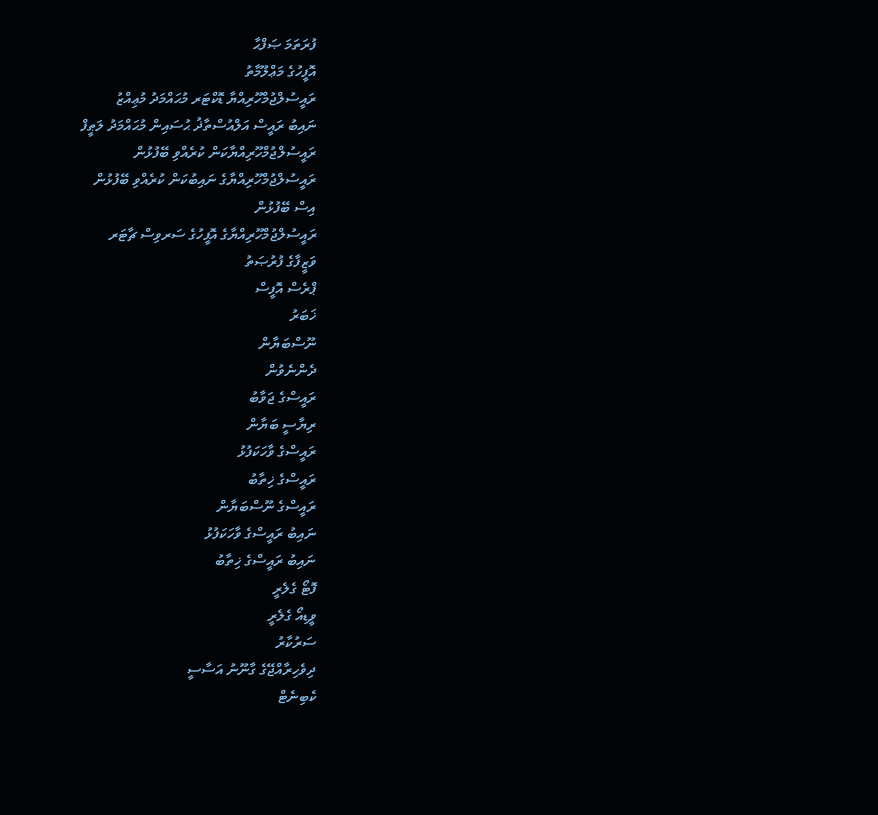ފުރަތަމަ ޞަފްޙާ
އޮފީހުގެ މަޢްލޫމާތު
ރައީސުލްޖުމްހޫރިއްޔާ ޑޮކްޓަރ މުޙައްމަދު މުޢިއްޒު
ނައިބު ރައީސް އަލްއުސްތާޛު ޙުސައިން މުޙައްމަދު ލަޠީފް
ރައީސުލްޖުމްހޫރިއްޔާކަން ކުރެއްވި ބޭފުޅުން
ރައީސުލްޖުމްހޫރިއްޔާގެ ނައިބުކަން ކުރެއްވި ބޭފުޅުން
އިސް ބޭފުޅުން
ރައީސުލްޖުމްހޫރިއްޔާގެ އޮފީހުގެ ސަރވިސް ޗާޓަރ
ވަޒީފާގެ ފުރުޞަތު
ޕްރެސް އޮފީސް
ޚަބަރު
ނޫސްބަޔާން
ދެންނެވުން
ރައީސްގެ ޖަވާބު
ރިޔާސީ ބަޔާން
ރައީސްގެ ވާހަކަފުޅު
ރައީސްގެ ޚިތާބު
ރައީސްގެ ނޫސްބަޔާން
ނައިބު ރައީސްގެ ވާހަކަފުޅު
ނައިބު ރައީސްގެ ޚިތާބު
ފޮޓޯ ގެލެރީ
ވީޑިއޯ ގެލެރީ
ސަރުކާރު
ދިވެހިރާއްޖޭގެ ގާނޫނު އަސާސީ
ކެބިނެޓް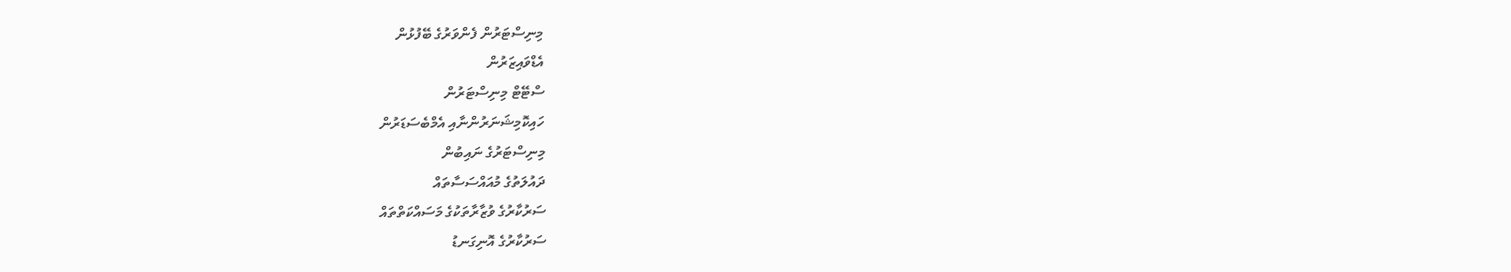މިނިސްޓަރުން ފެންވަރުގެ ބޭފުޅުން
އެޑްވައިޒަރުން
ސްޓޭޓް މިނިސްޓަރުން
ހައިކޮމިޝަނަރުންނާއި އެމްބެސަޑަރުން
މިނިސްޓަރުގެ ނައިބުން
ދައުލަތުގެ މުއައްސަސާތައް
ސަރުކާރުގެ ވުޒާރާތަކުގެ މަސައްކަތްތައް
ސަރުކާރުގެ އޮނިގަނޑު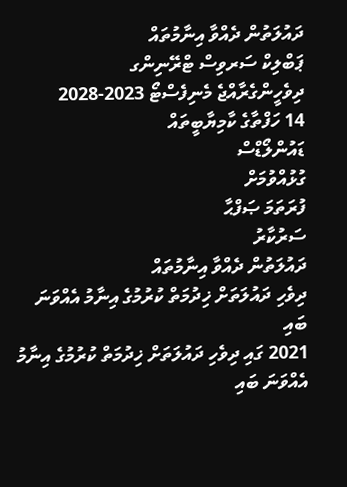ދައުލަތުން ދެއްވާ އިނާމުތައް
ޕަބްލިކް ސަރވިސް ޓްރޭނިންގ
ދިވެހީންގެރާއްޖެ މެނިފެސްޓޯ 2023-2028
14 ހަފްތާގެ ކާމިޔާބީތައް
ޑައުންލޯޑްސް
ގުޅުއްވުމަށް
ފުރަތަމަ ޞަފްޙާ
ސަރުކާރު
ދައުލަތުން ދެއްވާ އިނާމުތައް
ދިވެހި ދައުލަތަށް ޚިދުމަތް ކުރުމުގެ އިނާމު އެއްވަނަ ބައި
2021 ގައި ދިވެހި ދައުލަތަށް ޚިދުމަތް ކުރުމުގެ އިނާމު އެއްވަނަ ބައި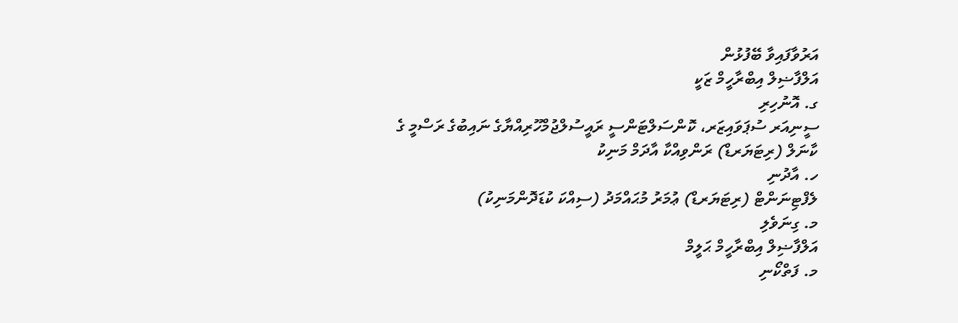އަރުވާފައިވާ ބޭފުޅުން
އަލްފާޟިލް އިބްރާހީމް ޒަކީ
ގ. އޮނުހިރި
ސީނިއަރ ސުޕަވައިޒަރ، ކޮންސަލްޓަންސީ ރައީސުލްޖުމްހޫރިއްޔާގެ ނައިބުގެ ރަސްމީ ގެ
ކާނަލް (ރިޓަޔަރޑް) ރަންވިއްކާ އާދަމް މަނިކު
ހ. އާދުނި
ލެފްޓިނަންޓް (ރިޓަޔަރޑް) ޢުމަރު މުޙައްމަދު (ސިއްކަ ކުޑަދޮންމަނިކު)
މ. ގިނަވެލި
އަލްފާޟިލް އިބްރާހީމް ޙަލީމް
މ. ފަތްކޯނި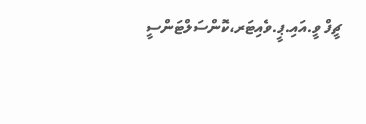ޗީފް ވީ.އައި.ޕީ.ވެއިޓަރ،ކޮންސަލްޓަންސީ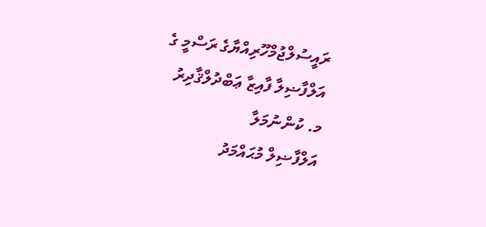ރައީސުލްޖުމްހޫރިއްޔާގެ ރަސްމީ ގެ
އަލްފާޟިލާ ފާއިޒާ ޢަބްދުލްޤާދިރު
މ. ކުންނުމަލާ
އަލްފާޟިލް މުޙައްމަދު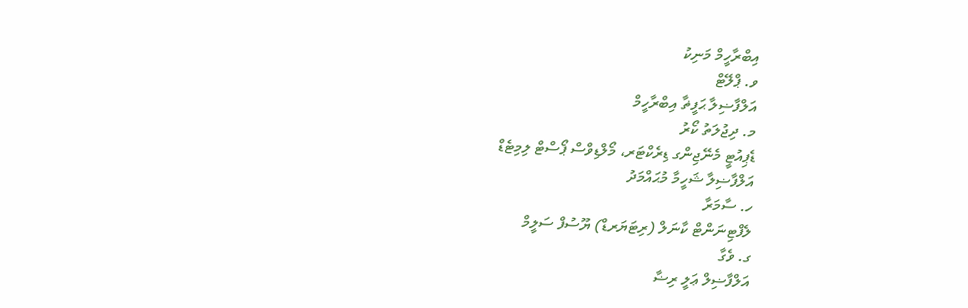އިބްރާހީމް މަނިކު
ވ. ޕްލޭޓް
އަލްފާޟިލާ ޙަފީޡާ އިބްރާހީމް
މ. ދިޖުލަތު ކޯރު
ޑެޕިއުޓީ މެނޭޖިންގ ޑިރެކްޓަރ، މޯލްޑިވްސް ޕޯސްޓް ލިމިޓެޑް
އަލްފާޟިލާ ޝަހީމާ މުޙައްމަދު
ހ. ސާމަރާ
ލެފްޓިނަންޓް ކާނަލް (ރިޓަޔަރޑް) ޔޫސުފް ސަލީމް
ގ. ވެގާ
އަލްފާޟިލް ޢަލީ ރިޟާ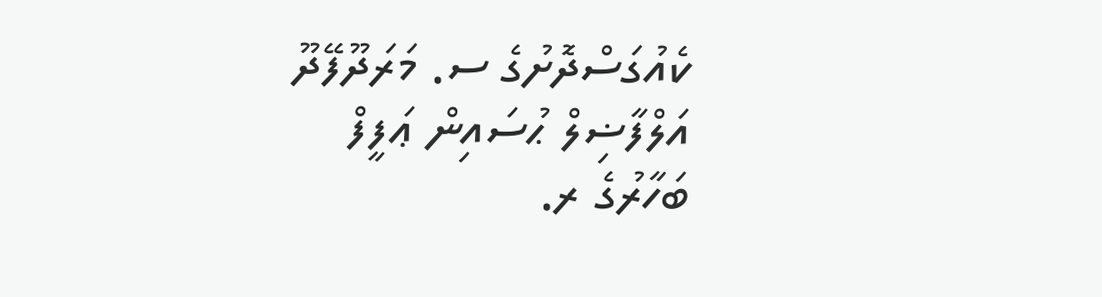ކެއުގަސްދޮށުގެ ސ. މަރަދޫފޭދޫ
އަލްފާޟިލް ޙުސައިން ޢަފީފް
ބަހާރުގެ ރ.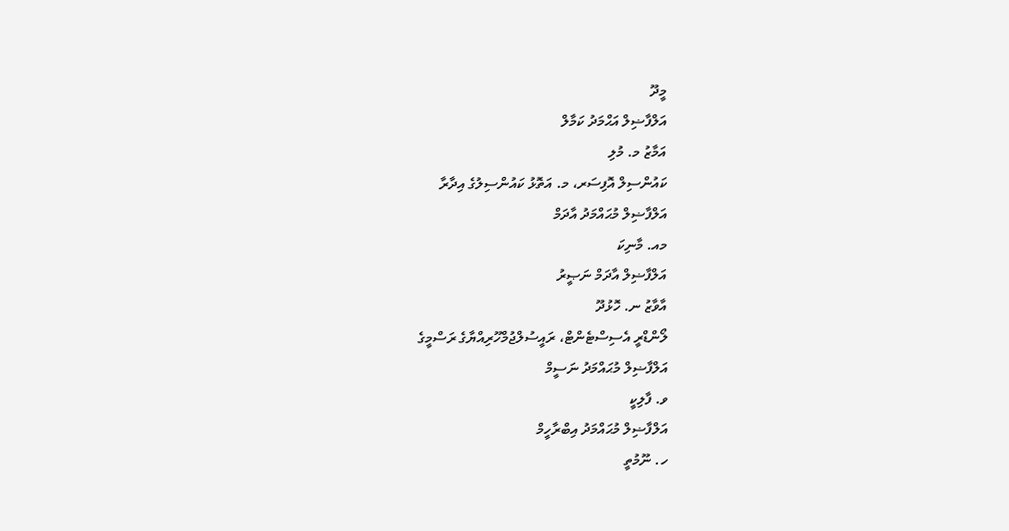މީދޫ
އަލްފާޟިލް އަޙްމަދު ކަމާލް
އަމާޒު މ. މުލި
ކައުންސިލް އޮފިސަރ، މ. އަތޮޅު ކައުންސިލުގެ އިދާރާ
އަލްފާޟިލް މުޙައްމަދު އާދަމް
މއ. މާނިކަ
އަލްފާޟިލް އާދަމް ނަޞީރު
އާވާޒު ނ. ހޮޅުދޫ
ލޯންޑްރީ އެސިސްޓެންޓް، ރައީސުލްޖުމްހޫރިއްޔާގެ ރަސްމީގެ
އަލްފާޟިލް މުޙައްމަދު ނަސީމް
ވ. ފާލިކީ
އަލްފާޟިލް މުޙައްމަދު އިބްރާހީމް
ހ. ނޫމުތީ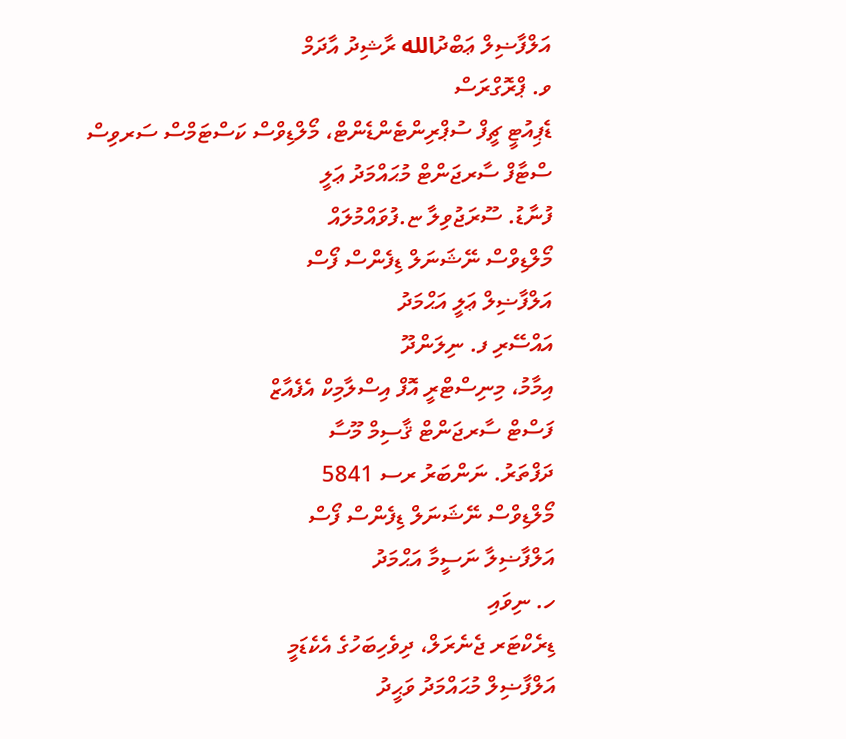އަލްފާޟިލް ޢަބްދުالله ރާޝިދު އާދަމް
ވ. ޕްރޮގްރަސް
ޑެޕިއުޓީ ޗީފް ސުޕްރިންޓެންޑެންޓް، މޯލްޑިވްސް ކަސްޓަމްސް ސަރވިސް
ސްޓާފް ސާރޖަންޓް މުޙައްމަދު ޢަލީ
ފުނާޑު. ސޫރަޖުވިލާ ޏ.ފުވައްމުލައް
މޯލްޑިވްސް ނޭޝަނަލް ޑިފެންސް ފޯސް
އަލްފާޟިލް ޢަލީ އަޙްމަދު
އައްސޭރި ފ. ނިލަންދޫ
އިމާމު، މިނިސްޓްރީ އޮފް އިސްލާމިކް އެފެއާޒް
ފަސްޓް ސާރޖަންޓް ޤާސިމް މޫސާ
ދަފްތަރު. ނަންބަރު ރސ 5841
މޯލްޑިވްސް ނޭޝަނަލް ޑިފެންސް ފޯސް
އަލްފާޟިލާ ނަސީމާ އަޙްމަދު
ހ. ނިވައި
ޑިރެކްޓަރ ޖެނެރަލް، ދިވެހިބަހުގެ އެކެޑަމީ
އަލްފާޟިލް މުޙައްމަދު ވަޙީދު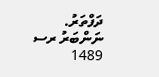ދަފްތަރު. ނަންބަރު ރސ 1489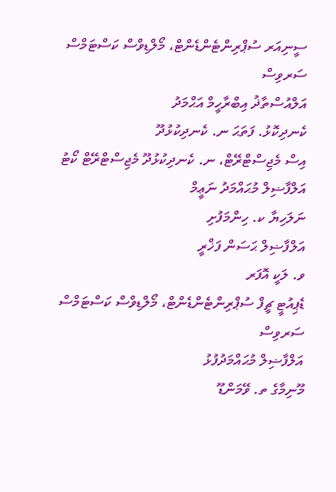ސީނިއަރ ސުޕްރިންޓެންޑެންޓް، މޯލްޑިވްސް ކަސްޓަމްސް ސަރވިސް
އަލްއުސްތާޛު އިބްރާހީމް އަޙްމަދު
ކެނދިކޮޅު. ފަތަޙަ ނ. ކެނދިކުޅުދޫ
އިސް މެޖިސްޓްރޭޓް، ނ. ކެނދިކުޅުދޫ މެޖިސްޓްރޭޓް ކޯޓު
އަލްފާޟިލް މުޙައްމަދު ނަޢީމް
ނަލަހިޔާ ކ. ހިންމަފުށި
އަލްފާޟިލް ޙަސަން ފަޚްރީ
ވ. ލަކީ އޮފަރ
ޑެޕިއުޓީ ޗީފް ސުޕްރިންޓެންޑެންޓް، މޯލްޑިވްސް ކަސްޓަމްސް ސަރވިސް
އަލްފާޟިލް މުޙައްމަދުފުޅު
މޫނިމާގެ ތ. ވޭމަންޑޫ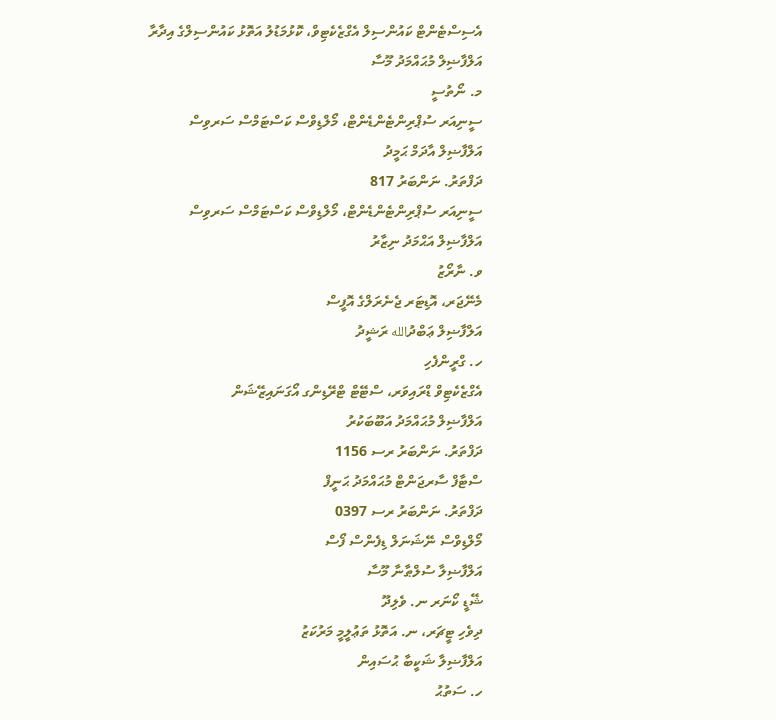އެސިސްޓެންޓް ކައުންސިލް އެގްޒެކެޓިވް، ކޮޅުމަޑުލު އަތޮޅު ކައުންސިލްގެ އިދާރާ
އަލްފާޟިލް މުޙައްމަދު މޫސާ
މ. ނޯތުސީ
ސީނިއަރ ސުޕްރިންޓެންޑެންޓް، މޯލްޑިވްސް ކަސްޓަމްސް ސަރވިސް
އަލްފާޟިލް އާދަމް ޙަމީދު
ދަފްތަރު. ނަންބަރު 817
ސީނިއަރ ސުޕްރިންޓެންޑެންޓް، މޯލްޑިވްސް ކަސްޓަމްސް ސަރވިސް
އަލްފާޟިލް އަޙްމަދު ނިޒާރު
ވ. ނާރޯޒު
މެނޭޖަރ، އޮޑިޓަރ ޖެނެރަލްގެ އޮފީސް
އަލްފާޟިލް ޢަބްދުالله ރަޝީދު
ހ. ގްރީންފެހި
އެގްޒެކެޓިވް ޑްރައިވަރ، ސްޓޭޓް ޓްރޭޑިންގ އޯގަނައިޒޭޝަން
އަލްފާޟިލް މުޙައްމަދު އަބޫބަކުރު
ދަފްތަރު. ނަންބަރު ރސ 1156
ސްޓާފް ސާރޖަންޓް މުޙައްމަދު ޙަނީފް
ދަފްތަރު. ނަންބަރު ރސ 0397
މޯލްޑިވްސް ނޭޝަނަލް ޑިފެންސް ފޯސް
އަލްފާޟިލާ ސުލްޠާނާ މޫސާ
ޝޭޑީ ކޯނަރ ނ. ވެލިދޫ
ދިވެހި ޓީޗަރ، ނ. އަތޮޅު ތަޢުލީމީ މަރުކަޒު
އަލްފާޟިލާ ޝަކީބާ ޙުސައިން
ހ. ސަތުޙު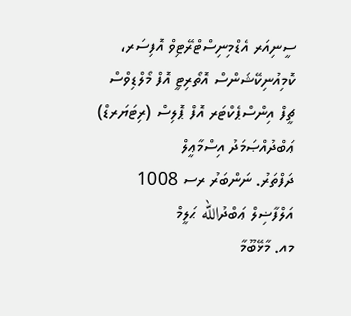ސީނިއަރ އެޑްމިނިސްޓްރޭޓިވް އޮފިސަރ، ކޮމިއުނިކޭޝަންސް އޮތޯރިޓީ އޮފް މޯލްޑިވްސް
ޗީފް އިންސްޕެކްޓަރ އޮފް ޕޮލިސް (ރިޓަޔަރޑް) ޢަބްދުއްޞަމަދު އިސްމާޢީލް
ދަފްތަރު. ނަންބަރު ރސ 1008
އަލްފާޟިލް ޢަބްދުالله ޙަލީމް
މއ. މާޅޭބޫމާ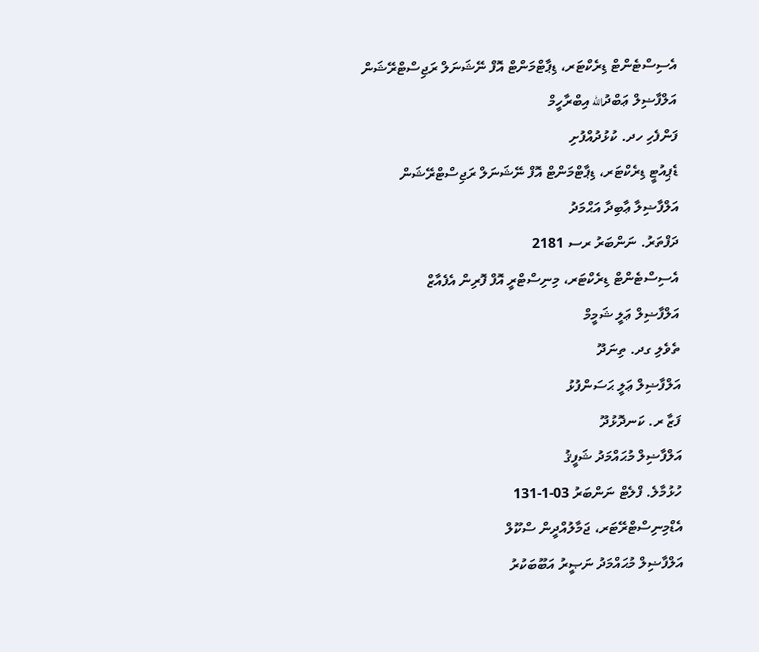އެސިސްޓެންޓް ޑިރެކްޓަރ، ޑިޕާޓްމަންޓް އޮފް ނޭޝަނަލް ރަޖިސްޓްރޭޝަން
އަލްފާޟިލް ޢަބްދުالله އިބްރާހީމް
ފަންފެހި ހދ. ކުޅުދުއްފުށި
ޑެޕިއުޓީ ޑިރެކްޓަރ، ޑިޕާޓްމަންޓް އޮފް ނޭޝަނަލް ރަޖިސްޓްރޭޝަން
އަލްފާޟިލާ ޢާބިދާ އަޙްމަދު
ދަފްތަރު. ނަންބަރު ރސ 2181
އެސިސްޓެންޓް ޑިރެކްޓަރ، މިނިސްޓްރީ އޮފް ފޮރިން އެފެއާޒް
އަލްފާޟިލް ޢަލީ ޝަމީމް
ތެވެލި ގދ. ތިނަދޫ
އަލްފާޟިލް ޢަލީ ޙަސަންފުޅު
ފަޒާ ރ. ކަނދޮޅުދޫ
އަލްފާޟިލް މުޙައްމަދު ޝަފީޤު
ހުޅުމާލެ. ފްލެޓް ނަންބަރު 03-1-131
އެޑްމިނިސްޓްރޭޓަރ، ޖަމާލުއްދީން ސްކޫލް
އަލްފާޟިލް މުޙައްމަދު ނަޞީރު އަބޫބަކުރު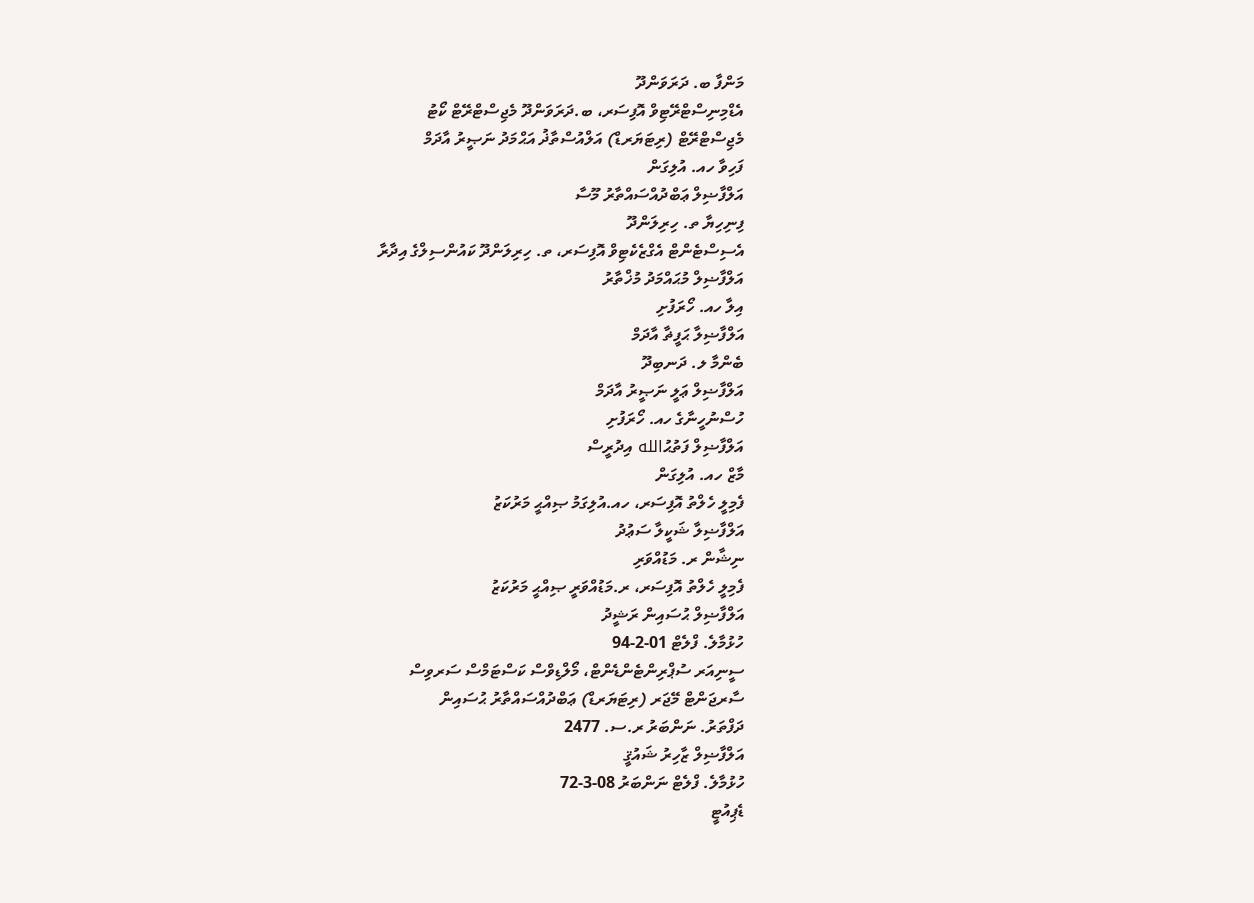މަންފާ ބ. ދަރަވަންދޫ
އެޑްމިނިސްޓްރޭޓިވް އޮފިސަރ، ބ.ދަރަވަންދޫ މެޖިސްޓްރޭޓް ކޯޓު
މެޖިސްޓްރޭޓް (ރިޓަޔަރޑް) އަލްއުސްތާޛު އަޙްމަދު ނަޞީރު އާދަމް
ފަހިވާ ހއ. އުލިގަން
އަލްފާޟިލް ޢަބްދުއްސައްތާރު މޫސާ
ފިނިހިޔާ ތ. ހިރިލަންދޫ
އެސިސްޓެންޓް އެގްޒެކެޓިވް އޮފިސަރ، ތ. ހިރިލަންދޫ ކައުންސިލްގެ އިދާރާ
އަލްފާޟިލް މުޙައްމަދު މުޚްތާރު
އިލާ ހއ. ހޯރަފުށި
އަލްފާޟިލާ ޙަފީޡާ އާދަމް
ބެންމާ ލ. ދަނބިދޫ
އަލްފާޟިލް ޢަލީ ނަޞީރު އާދަމް
ހުސްނުހީނާގެ ހއ. ހޯރަފުށި
އަލްފާޟިލް ފަތުޙުالله އިދުރީސް
މާޒް ހއ. އުލިގަން
ފެމިލީ ހެލްތު އޮފިސަރ، ހއ.އުލިގަމު ޞިއްޙީ މަރުކަޒު
އަލްފާޟިލާ ޝަކީލާ ސަޢުދު
ނިޝާން ރ. މަޑުއްވަރި
ފެމިލީ ހެލްތު އޮފިސަރ، ރ.މަޑުއްވަރީ ޞިއްޙީ މަރުކަޒު
އަލްފާޟިލް ޙުސައިން ރަޝީދު
ހުޅުމާލެ. ފްލެޓް 01-2-94
ސީނިއަރ ސުޕްރިންޓެންޑެންޓް، މޯލްޑިވްސް ކަސްޓަމްސް ސަރވިސް
ސާރޖަންޓް މޭޖަރ (ރިޓަޔަރޑް) ޢަބްދުއްސައްތާރު ޙުސައިން
ދަފްތަރު. ނަންބަރު ރ.ސ. 2477
އަލްފާޟިލް ޒާހިރު ޝައުޤީ
ހުޅުމާލެ. ފްލެޓް ނަންބަރު 08-3-72
ޑެޕިއުޓީ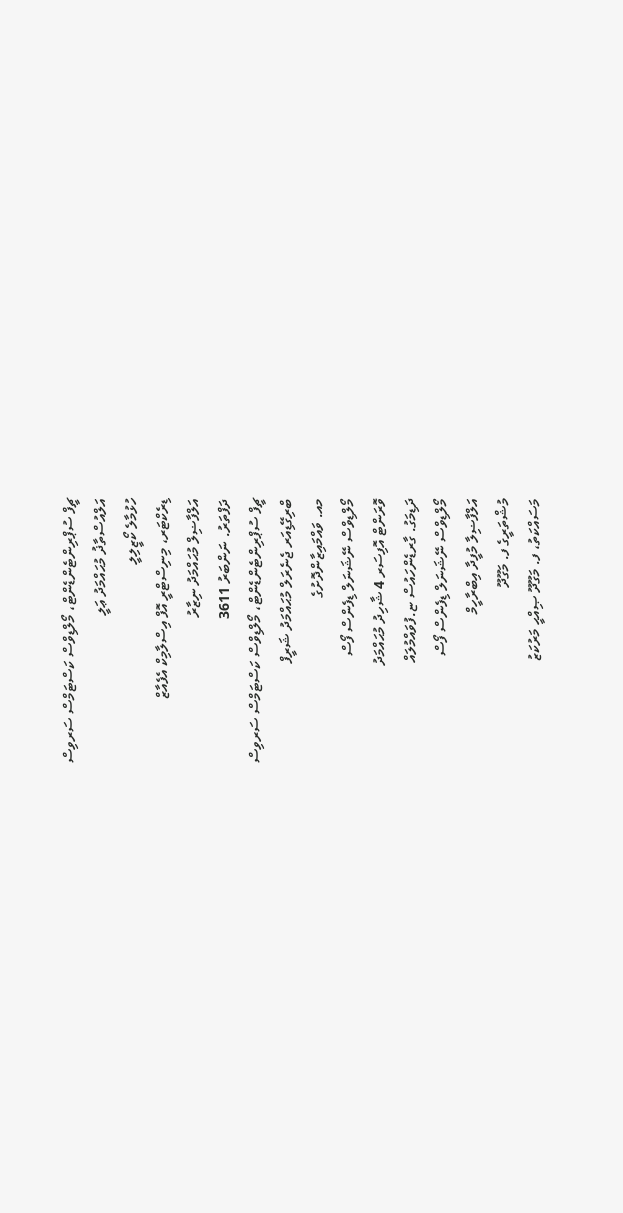ޗީފް ސުޕްރިންޓެންޑެންޓް، މޯލްޑިވްސް ކަސްޓަމްސް ސަރވިސް
އަލްއުސްތާޛު މުޙައްމަދު ޢަލީ
ހުޅުމާލެ ކޯޒީލިލީ
ޑިރެކްޓަރ، މިނިސްޓްރީ އޮފް އިސްލާމިކް އެފެއާޒް
އަލްފާޟިލް މުޙައްމަދު ނިޒާރު
ދަފްތަރު. ނަންބަރު 3611
ޗީފް ސުޕްރިންޓެންޑެންޓް، މޯލްޑިވްސް ކަސްޓަމްސް ސަރވިސް
ބްރިގޭޑިއަރ ޖެނެރަލް މުޙައްމަދު ޝަރީފް
މއ. ވައްމައިޒާންދޮށުގެ
މޯލްޑިވްސް ނޭޝަނަލް ޑިފެންސް ފޯސް
ވޮރަންޓް އޮފިސަރ 4 ޝާހިދު މުޙައްމަދު
ދަޑިމަގު. ގާރޑެންހައުސް ޏ.ފުވައްމުލައް
މޯލްޑިވްސް ނޭޝަނަލް ޑިފެންސް ފޯސް
އަލްފާޟިލާ މުފީދާ އިބްރާހީމް
މުޝްތަރީގެ ފ. މަގޫދޫ
މަސައްކަތު، ފ. މަގޫދޫ ޞިއްޙީ މަރުކަޒު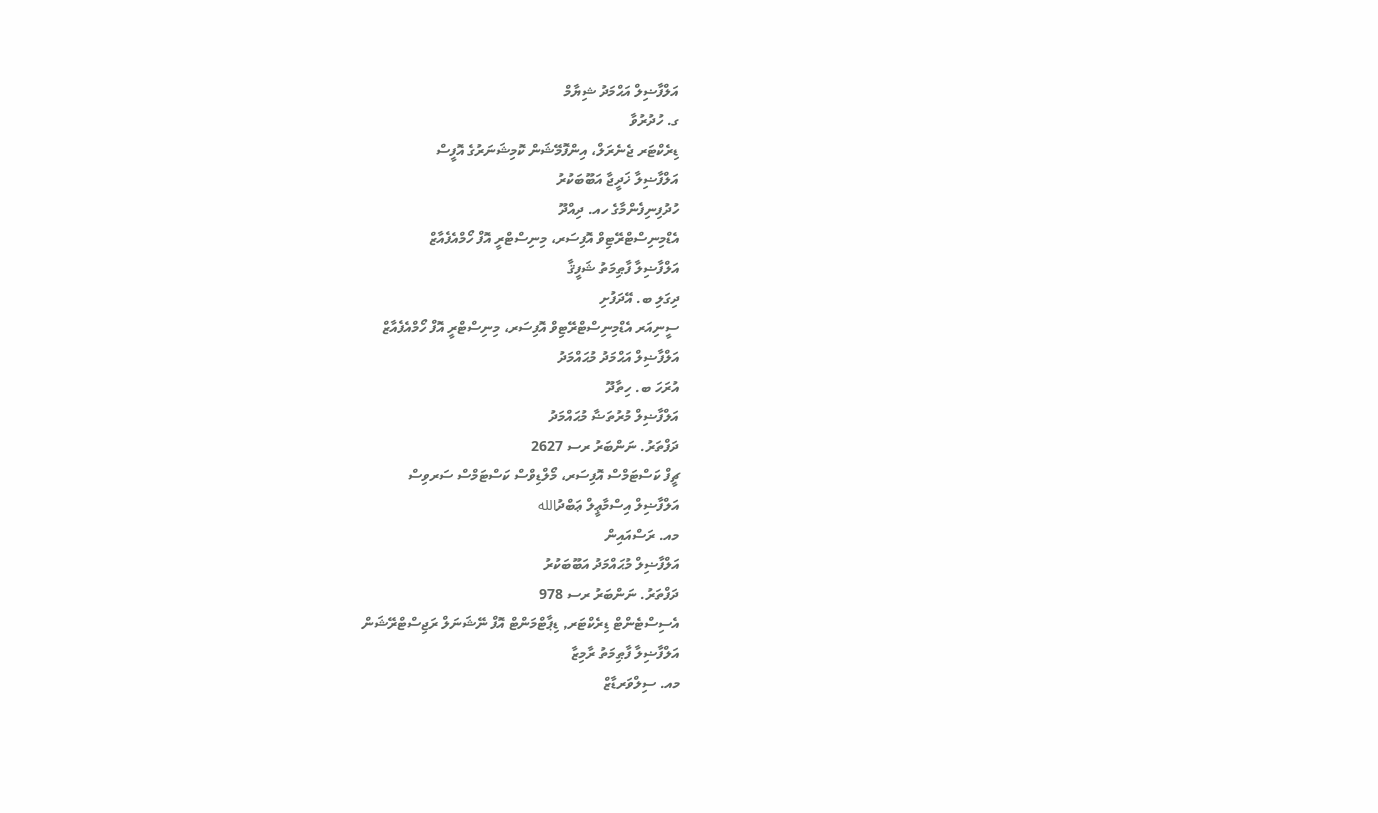އަލްފާޟިލް އަޙްމަދު ޝިޔާމް
ގ. ހުދުރުވާ
ޑިރެކްޓަރ ޖެނެރަލް، އިންފޮމޭޝަން ކޮމިޝަނަރުގެ އޮފީސް
އަލްފާޟިލާ ޚަދީޖާ އަބޫބަކުރު
ހުދުފިނިފެންމާގެ ހއ. ދިއްދޫ
އެޑްމިނިސްޓްރޭޓިވް އޮފިސަރ، މިނިސްޓްރީ އޮފް ހޯމްއެފެއާޒް
އަލްފާޟިލާ ފާޠިމަތު ޝަފީޤާ
ދިގަލި ބ. އޭދަފުށި
ސީނިއަރ އެޑްމިނިސްޓްރޭޓިވް އޮފިސަރ، މިނިސްޓްރީ އޮފް ހޯމްއެފެއާޒް
އަލްފާޟިލް އަޙްމަދު މުޙައްމަދު
އުރަހަ ބ. ހިތާދޫ
އަލްފާޟިލް މުރުތަޟާ މުޙައްމަދު
ދަފްތަރު. ނަންބަރު ރސ 2627
ޗީފް ކަސްޓަމްސް އޮފިސަރ، މޯލްޑިވްސް ކަސްޓަމްސް ސަރވިސް
އަލްފާޟިލް އިސްމާޢީލް ޢަބްދުالله
މއ. ރަސްއައިން
އަލްފާޟިލް މުޙައްމަދު އަބޫބަކުރު
ދަފްތަރު. ނަންބަރު ރސ 978
އެސިސްޓެންޓް ޑިރެކްޓަރ, ޑިޕާޓްމަންޓް އޮފް ނޭޝަނަލް ރަޖިސްޓްރޭޝަން
އަލްފާޟިލާ ފާޠިމަތު ރާމިޒާ
މއ. ސިލްވަރޑާޒް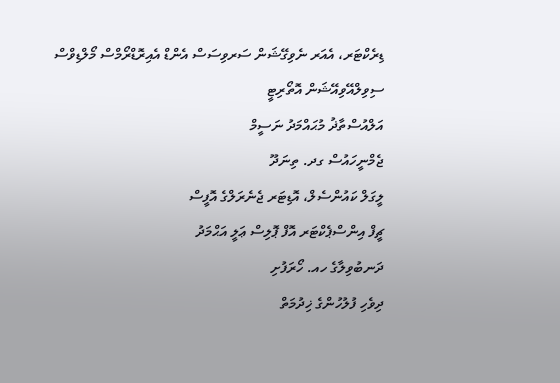ޑިރެކްޓަރ، އެއަރ ނެވިގޭޝަން ސަރވިސަސް އެންޑް އެއިރޮޑްރޯމްސް މޯލްޑިވްސް ސިވިލްއޭވިއޭޝަން އޮތޯރިޓީ
އަލްއުސްތާޛު މުޙައްމަދު ނަސީމް
ޖެމްނީހައުސް ގދ. ތިނަދޫ
ލީގަލް ކައުންސެލް، އޮޑިޓަރ ޖެނެރަލްގެ އޮފީސް
ޗީފް އިންސްޕެކްޓަރ އޮފް ޕޮލިސް ޢަލީ އަޙްމަދު
ދަނބުވިލާގެ ހއ. ހޯރަފުށި
ދިވެހި ފުލުހުންގެ ޚިދުމަތް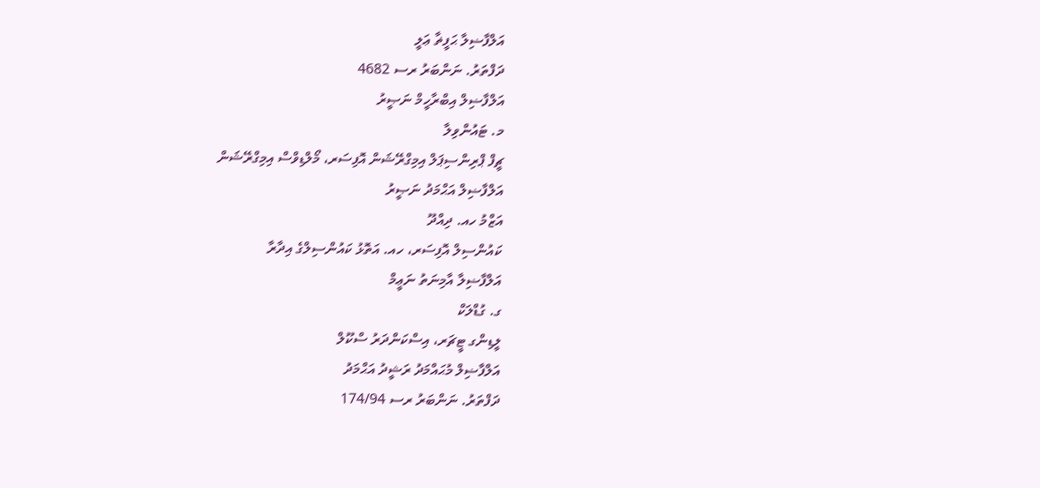އަލްފާޟިލާ ޙަފީޡާ ޢަލީ
ދަފްތަރު. ނަންބަރު ރސ 4682
އަލްފާޟިލް އިބްރާހީމް ނަޞީރު
މ. ޓައުންވިލާ
ޗީފް ޕްރިންސިޕަލް އިމިގްރޭޝަން އޮފިސަރ، މޯލްޑިވްސް އިމިގްރޭޝަން
އަލްފާޟިލް އަޙްމަދު ނަޞީރު
އަޒްމު ހއ. ދިއްދޫ
ކައުންސިލް އޮފިސަރ، ހއ. އަތޮޅު ކައުންސިލްގެ އިދާރާ
އަލްފާޟިލާ އާމިނަތު ނަޢީމް
ގ. ގުޑްލަކް
ލީޑިންގ ޓީޗަރ، އިސްކަންދަރު ސްކޫލް
އަލްފާޟިލް މުޙައްމަދު ރަޝީދު އަޙްމަދު
ދަފްތަރު. ނަންބަރު ރސ 174/94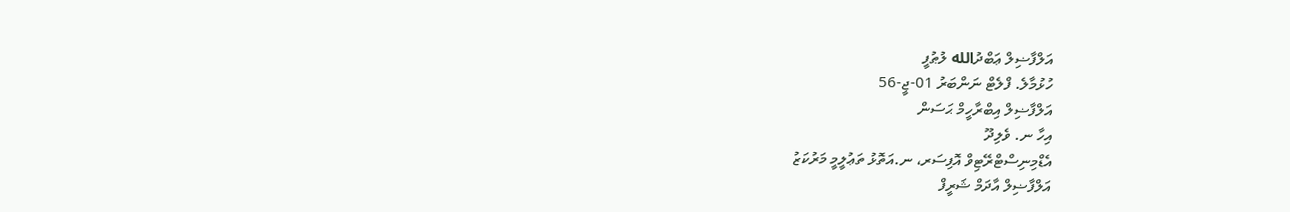އަލްފާޟިލް ޢަބްދުالله ލުޠުފީ
ހުޅުމާލެ. ފްލެޓް ނަންބަރު 01-ޖީ-56
އަލްފާޟިލް އިބްރާހީމް ޙަސަން
އިހާ ނ. ވެލިދޫ
އެޑްމިނިސްޓްރޭޓިވް އޮފިސަރ، ނ.އަތޮޅު ތަޢުލީމީ މަރުކަޒު
އަލްފާޟިލް އާދަމް ޝަރީފް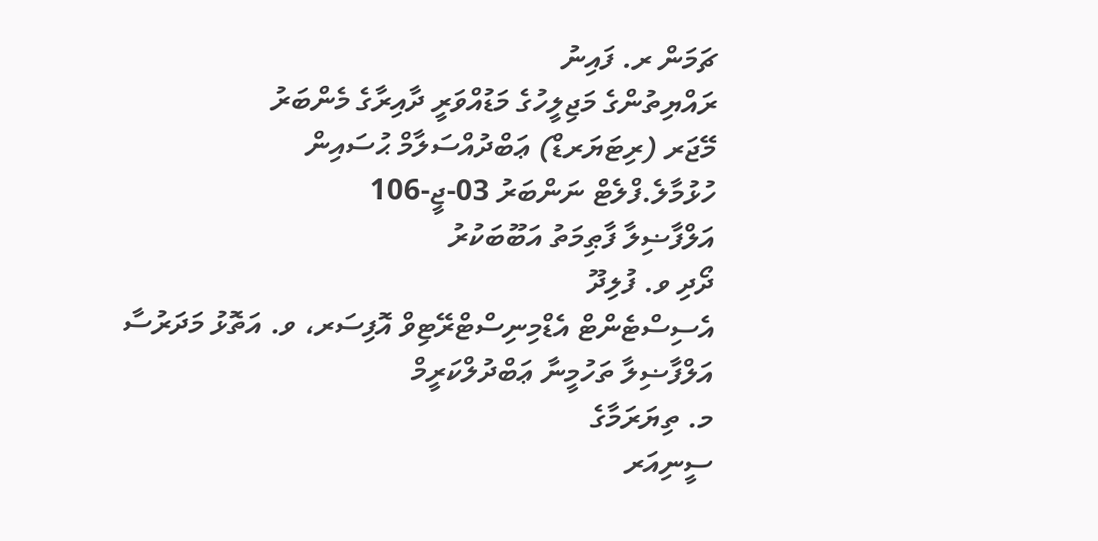ޗަމަން ރ. ފައިނު
ރައްޔިތުންގެ މަޖިލީހުގެ މަޑުއްވަރީ ދާއިރާގެ މެންބަރު
މޭޖަރ (ރިޓަޔަރޑް) ޢަބްދުއްސަލާމް ޙުސައިން
ހުޅުމާލެ.ފްލެޓް ނަންބަރު 03-ޖީ-106
އަލްފާޟިލާ ފާޠިމަތު އަބޫބަކުރު
ދޯދި ވ. ފުލިދޫ
އެސިސްޓެންޓް އެޑްމިނިސްޓްރޭޓިވް އޮފިސަރ، ވ. އަތޮޅު މަދަރުސާ
އަލްފާޟިލާ ތަހުމީނާ ޢަބްދުލްކަރީމް
މ. ތިޔަރަމާގެ
ސީނިއަރ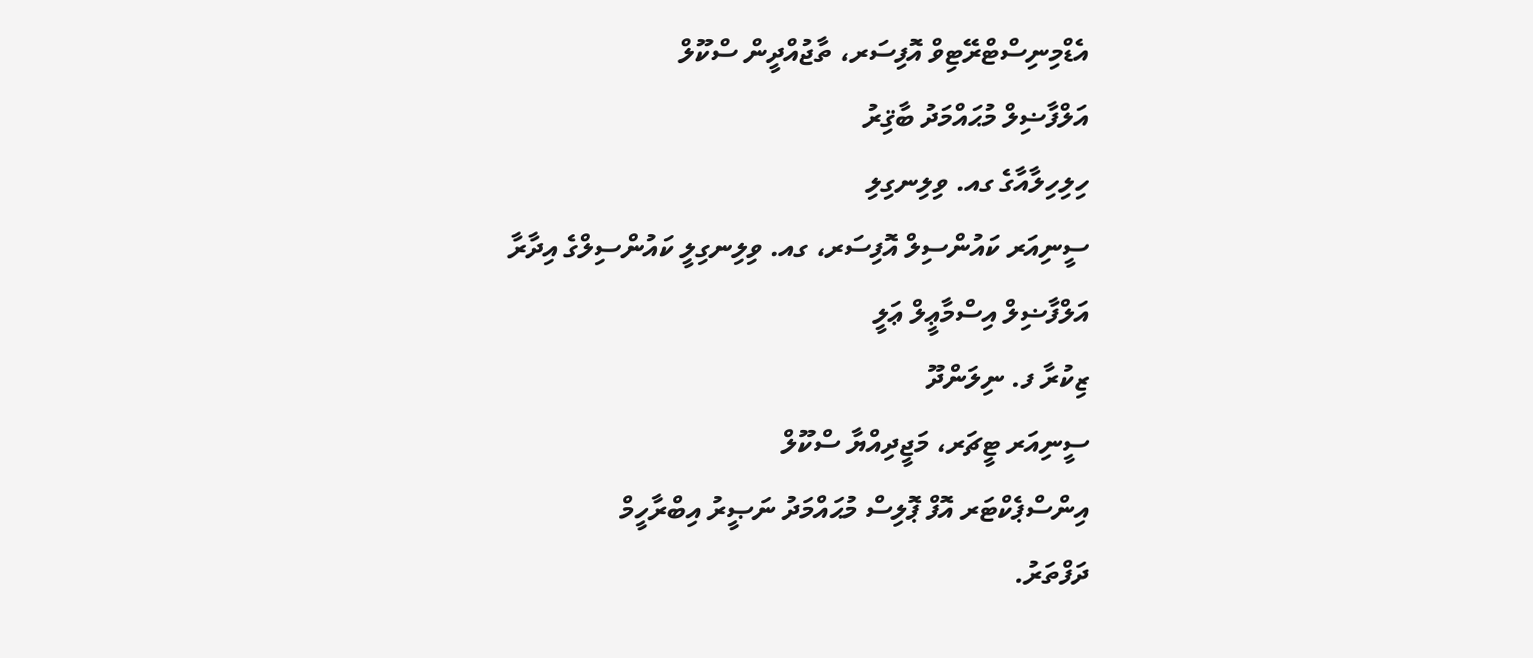އެޑްމިނިސްޓްރޭޓިވް އޮފިސަރ، ތާޖުއްދީން ސްކޫލް
އަލްފާޟިލް މުޙައްމަދު ބާޤިރު
ހިލިހިލާއާގެ ގއ. ވިލިނގިލި
ސީނިއަރ ކައުންސިލް އޮފިސަރ، ގއ. ވިލިނގިލީ ކައުންސިލްގެ އިދާރާ
އަލްފާޟިލް އިސްމާޢީލް ޢަލީ
ޒިކުރާ ފ. ނިލަންދޫ
ސީނިއަރ ޓީޗަރ، މަޖީދިއްޔާ ސްކޫލް
އިންސްޕެކްޓަރ އޮފް ޕޮލިސް މުޙައްމަދު ނަޞީރު އިބްރާހީމް
ދަފްތަރު.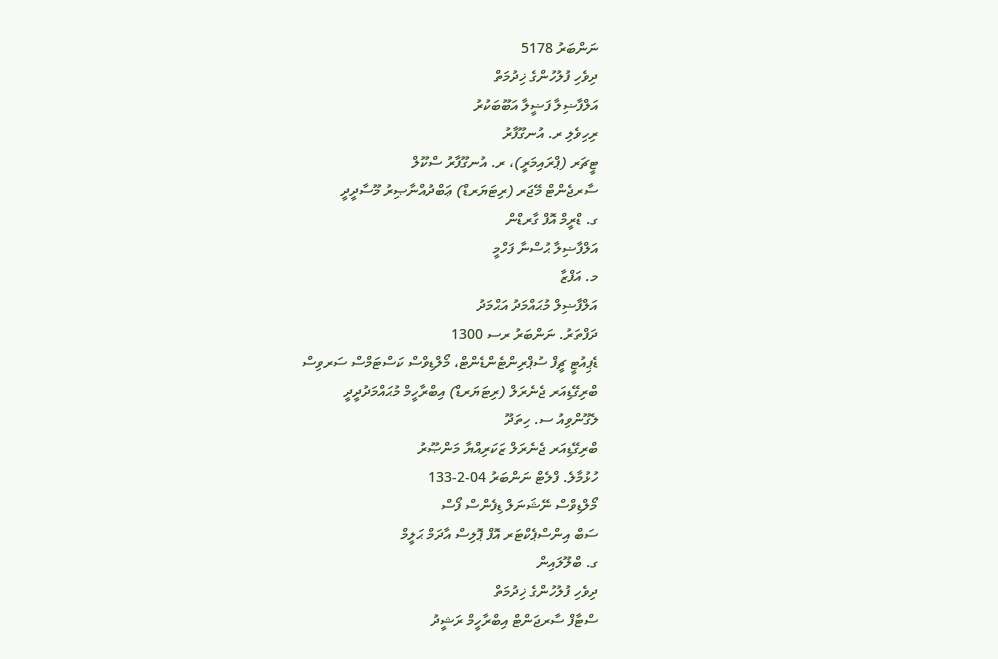ނަންބަރު 5178
ދިވެހި ފުލުހުންގެ ޚިދުމަތް
އަލްފާޟިލާ ފަޟީލާ އަބޫބަކުރު
ރިހިވެލި ރ. އުނގޫފާރު
ޓީޗަރ (ޕްރައިމަރީ)، ރ. އުނގޫފާރު ސްކޫލް
ސާރޖެންޓް މޭޖަރ (ރިޓަޔަރޑް) ޢަބްދުއްނާޞިރު މޫސާދީދީ
ގ. ޑްރީމް އޮފް ގާރޑްން
އަލްފާޟިލާ ޙުސްނާ ފަހްމީ
މ. އަފްޒާ
އަލްފާޟިލް މުޙައްމަދު އަޙްމަދު
ދަފްތަރު. ނަންބަރު ރސ 1300
ޑެޕިއުޓީ ޗީފް ސުޕްރިންޓެންޑެންޓް، މޯލްޑިވްސް ކަސްޓަމްސް ސަރވިސް
ބްރިގޭޑިއަރ ޖެނެރަލް (ރިޓަޔަރޑް) އިބްރާހީމް މުޙައްމަދުދީދީ
ލެގޫންވިއު ސ. ހިތަދޫ
ބްރިގޭޑިއަރ ޖެނެރަލް ޒަކަރިއްޔާ މަންޞޫރު
ހުޅުމާލެ. ފްލެޓް ނަންބަރު 04-2-133
މޯލްޑިވްސް ނޭޝަނަލް ޑިފެންސް ފޯސް
ސަބް އިންސްޕެކްޓަރ އޮފް ޕޮލިސް އާދަމް ޙަލީމް
ގ. ބްލޫލައިން
ދިވެހި ފުލުހުންގެ ޚިދުމަތް
ސްޓާފް ސާރޖަންޓް އިބްރާހީމް ރަޝީދު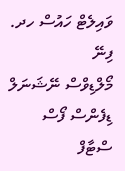ވައިލެޓް ހައުސް ހދ. ފިނޭ
މޯލްޑިވްސް ނޭޝަނަލް ޑިފެންސް ފޯސް
ސްޓާފް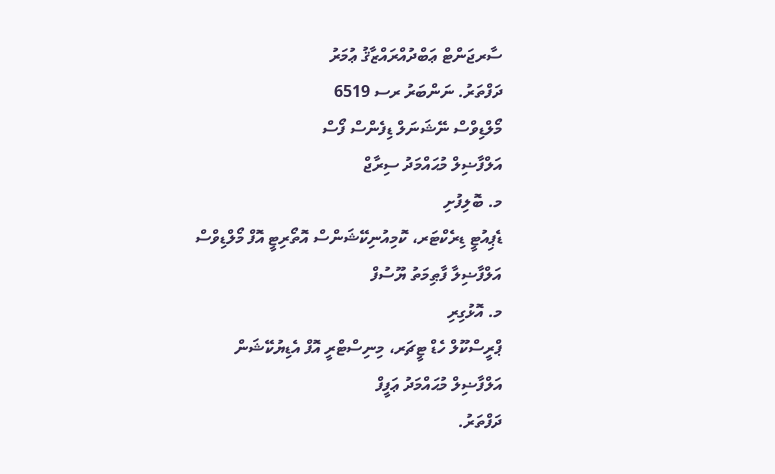ސާރޖަންޓް ޢަބްދުއްރައްޒާޤު ޢުމަރު
ދަފްތަރު. ނަންބަރު ރސ 6519
މޯލްޑިވްސް ނޭޝަނަލް ޑިފެންސް ފޯސް
އަލްފާޟިލް މުޙައްމަދު ސިރާޖް
މ. ބޮލިފުށި
ޑެޕިއުޓީ ޑިރެކްޓަރ، ކޮމިއުނިކޭޝަންސް އޮތޯރިޓީ އޮފް މޯލްޑިވްސް
އަލްފާޟިލާ ފާޠިމަތު ޔޫސުފް
މ. އޮޅުގިރި
ޕްރީސްކޫލް ހެޑް ޓީޗަރ، މިނިސްޓްރީ އޮފް އެޑިޔުކޭޝަން
އަލްފާޟިލް މުޙައްމަދު ޢަފީފް
ދަފްތަރު.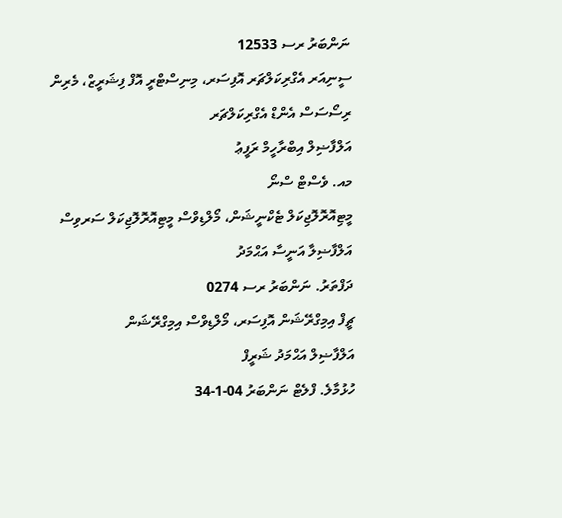ނަންބަރު ރސ 12533
ސީނިއަރ އެގްރިކަލްޗަރ އޮފިސަރ، މިނިސްޓްރީ އޮފް ފިޝަރީޒް، މެރިން ރިސޯސަސް އެންޑް އެގްރިކަލްޗަރ
އަލްފާޟިލް އިބްރާހީމް ރަފީޢު
މއ. ވެސްޓް ސްނޯ
މީޓިއޮރޮލޮޖިކަލް ޓެކްނީޝަން، މޯލްޑިވްސް މީޓިއޮރޮލޮޖިކަލް ސަރވިސް
އަލްފާޟިލާ އަނީސާ އަޙްމަދު
ދަފްތަރު. ނަންބަރު ރސ 0274
ޗީފް އިމިގްރޭޝަން އޮފިސަރ، މޯލްޑިވްސް އިމިގްރޭޝަން
އަލްފާޟިލް އަޙްމަދު ޝަރީފް
ހުޅުމާލެ. ފްލެޓް ނަންބަރު 04-1-34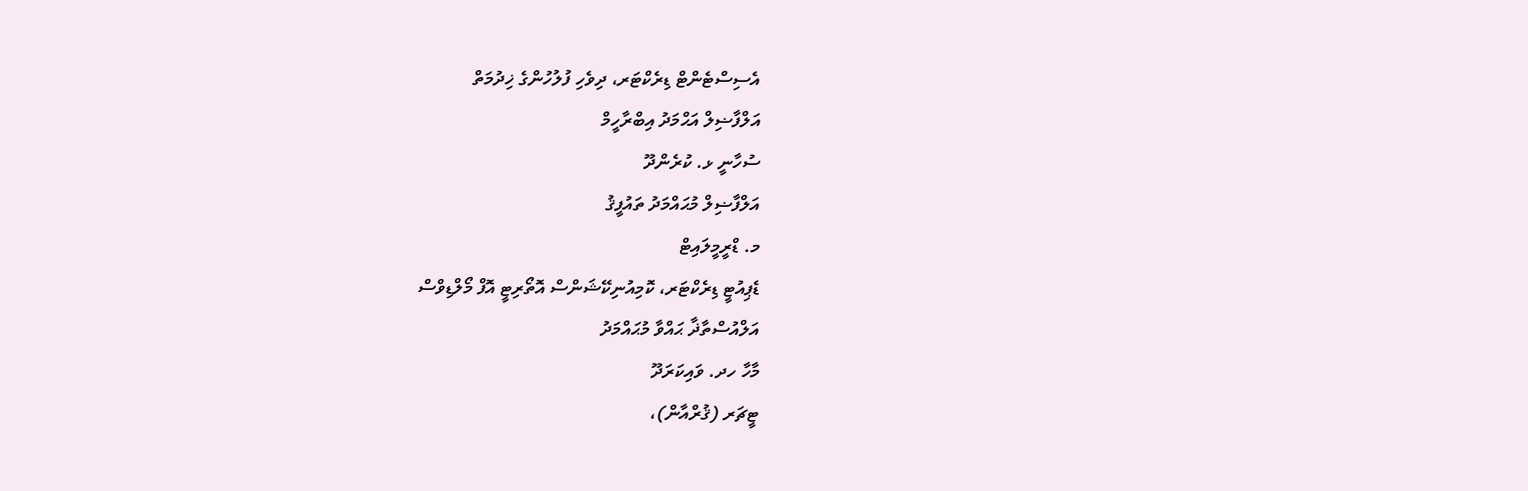އެސިސްޓެންޓް ޑިރެކްޓަރ، ދިވެހި ފުލުހުންގެ ޚިދުމަތް
އަލްފާޟިލް އަޙްމަދު އިބްރާހީމް
ސުހާނީ ޅ. ކުރެންދޫ
އަލްފާޟިލް މުޙައްމަދު ތައުފީޤު
މ. ޑްރީމީލައިޓް
ޑެޕިއުޓީ ޑިރެކްޓަރ، ކޮމިއުނިކޭޝަންސް އޮތޯރިޓީ އޮފް މޯލްޑިވްސް
އަލްއުސްތާޛާ ޙައްވާ މުޙައްމަދު
މާހާ ހދ. ވައިކަރަދޫ
ޓީޗަރ (ޤުރްއާން)،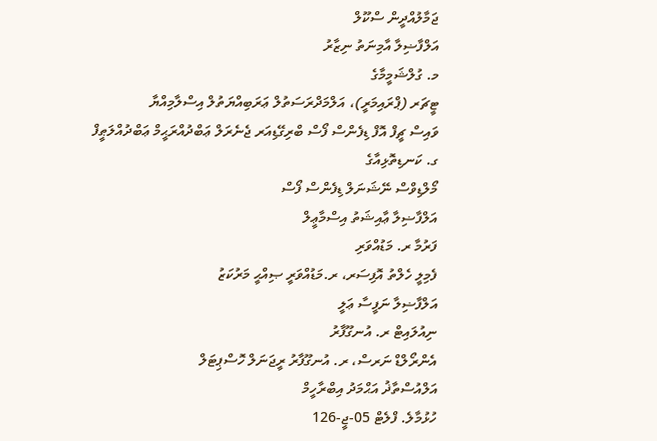ޖަމާލުއްދީން ސްކޫލް
އަލްފާޟިލާ އާމިނަތު ނިޒާރު
މ. ގުލްޝަމީމާގެ
ޓީޗަރ (ޕްރައިމަރީ)، އަލްމަދްރަސަތުލް ޢަރަބިއްޔަތުލް އިސްލާމިއްޔާ
ވައިސް ޗީފް އޮފް ޑިފެންސް ފޯސް ބްރިގޭޑިއަރ ޖެނެރަލް ޢަބްދުއްރަޙީމް ޢަބްދުއްލަޠީފް
ގ. ކަނޑިތޮޅިއާގެ
މޯލްޑިވްސް ނޭޝަނަލް ޑިފެންސް ފޯސް
އަލްފާޟިލާ ޢާއިޝަތު އިސްމާޢީލް
ފަރުމާ ރ. މަޑުއްވަރި
ފެމިލީ ހެލްތު އޮފިސަރ، ރ.މަޑުއްވަރީ ޞިއްޙީ މަރުކަޒު
އަލްފާޟިލާ ނަފީސާ ޢަލީ
ނިއުލައިޓް ރ. އުނގޫފާރު
އެންރޯލްޑް ނަރސް، ރ. އުނގޫފާރު ރީޖަނަލް ހޮސްޕިޓަލް
އަލްއުސްތާޛު އަޙްމަދު އިބްރާހީމް
ހުޅުމާލެ. ފްލެޓް 05-ޖީ-126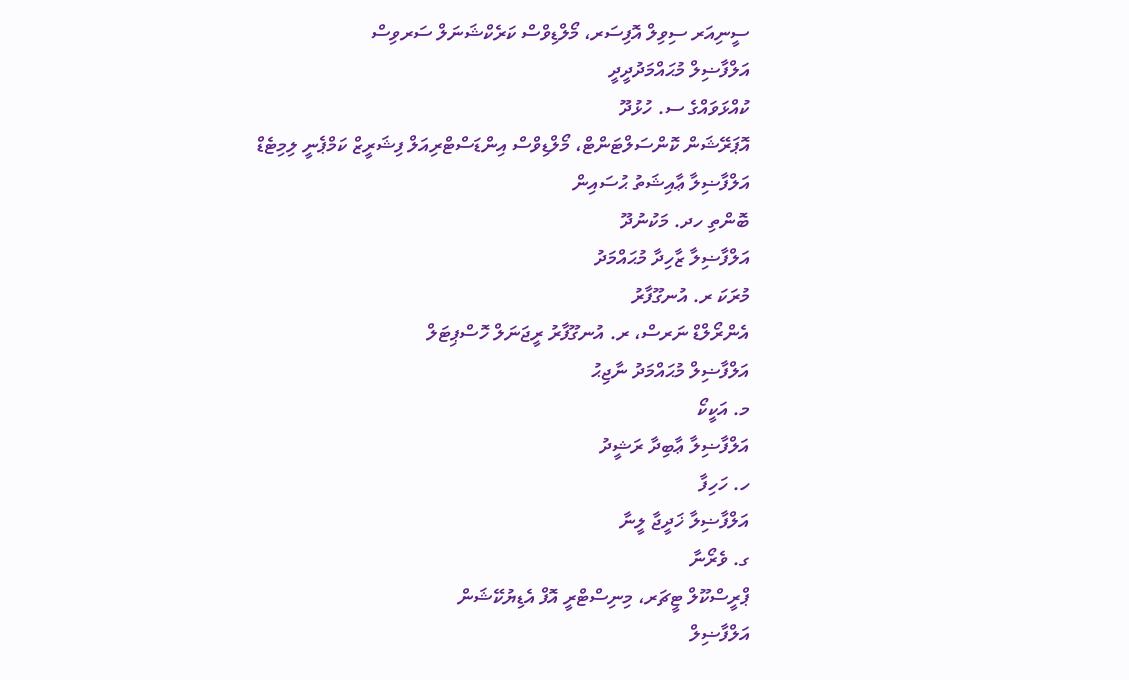ސީނިއަރ ސިވިލް އޮފިސަރ، މޯލްޑިވްސް ކަރެކްޝަނަލް ސަރވިސް
އަލްފާޟިލް މުޙައްމަދުދީދީ
ކުއްޅަވައްގެ ސ. ހުޅުދޫ
އޮޕަރޭޝަން ކޮންސަލްޓަންޓް، މޯލްޑިވްސް އިންޑަސްޓްރިއަލް ފިޝަރީޒް ކަމްޕެނީ ލިމިޓެޑް
އަލްފާޟިލާ ޢާއިޝަތު ޙުސައިން
ބޮންތި ހދ. މަކުނުދޫ
އަލްފާޟިލާ ޒާހިދާ މުޙައްމަދު
މުރަކަ ރ. އުނގޫފާރު
އެންރޯލްޑް ނަރސް، ރ. އުނގޫފާރު ރީޖަނަލް ހޮސްޕިޓަލް
އަލްފާޟިލް މުޙައްމަދު ނާޖިޙު
މ. އަކީކޯ
އަލްފާޟިލާ ޢާބިދާ ރަޝީދު
ހ. ހަހިފާ
އަލްފާޟިލާ ޚަދީޖާ ލީނާ
ގ. ވެރޯނާ
ޕްރީސްކޫލް ޓީޗަރ، މިނިސްޓްރީ އޮފް އެޑިޔުކޭޝަން
އަލްފާޟިލް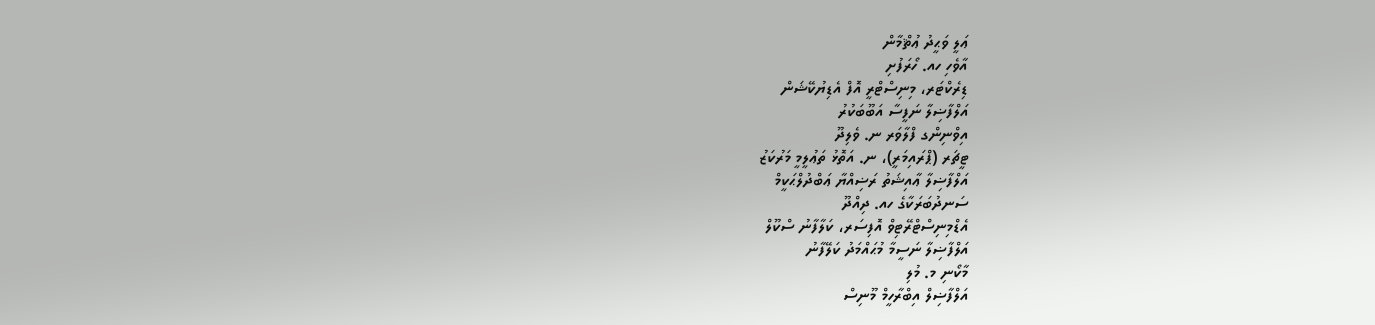ޢަލީ ވަޙީދު ޢުޘްމާން
އާވެހި ހއ. ހޯރަފުށި
ޑިރެކްޓަރ، މިނިސްޓްރީ އޮފް އެޑިޔުކޭޝަން
އަލްފާޟިލާ ނަފީސާ އަބޫބަކުރު
އިވްނިންގ ފްލާވަރ ނ. ވެލިދޫ
ޓީޗަރ (ޕްރައިމަރީ)، ނ. އަތޮޅު ތަޢުލީމީ މަރުކަޒު
އަލްފާޟިލާ ޢާއިޝަތު ރަޟިއްޔާ ޢަބްދުލްޙަކީމް
ސަނދުބަރަކާގެ ހއ. ދިއްދޫ
އެޑްމިނިސްޓްރޭޓިވް އޮފިސަރ، ކަލާފާނު ސްކޫލް
އަލްފާޟިލާ ނަސީމާ މުޙައްމަދު ކަލޭފާނު
މާކޯނި މ. މުލި
އަލްފާޟިލް އިބްރާހީމް މޫނިސް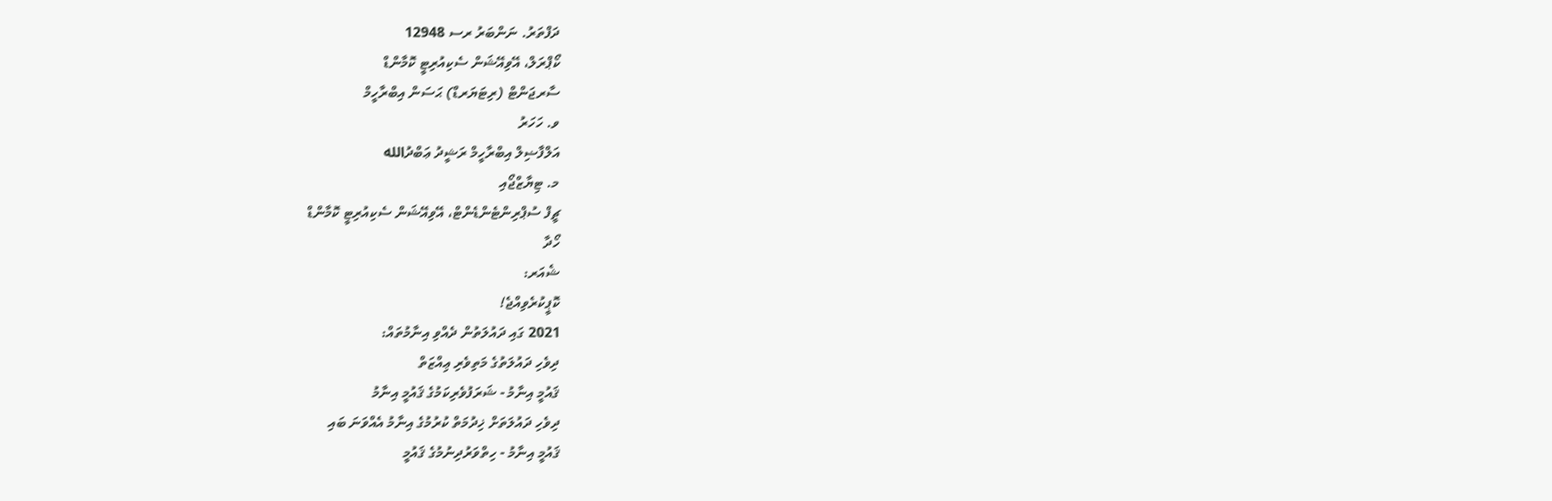ދަފްތަރު. ނަންބަރު ރސ 12948
ކޯޕްރަލް، އޭވިއޭޝަން ސެކިއުރިޓީ ކޮމާންޑް
ސާރޖަންޓް (ރިޓަޔަރޑް) ޙަސަން އިބްރާހީމް
ވ. ހަހަރު
އަލްފާޟިލް އިބްރާހީމް ރަޝީދު ޢަބްދުالله
މ. ޓިޔާޒްޖޯއި
ޗީފް ސުޕްރިންޓެންޑެންޓް، އޭވިއޭޝަން ސެކިއުރިޓީ ކޮމާންޑް
ހޯދާ
ޝެއަރ:
ކޮޕީކުރެވިއްޖެ!
2021 ގައި ދައުލަތުން ދެއްވި އިނާމުތައް:
ދިވެހި ދައުލަތުގެ މަތިވެރި ޢިއްޒަތް
ޤައުމީ އިނާމު - ޝަރަފުވެރިކަމުގެ ޤައުމީ އިނާމު
ދިވެހި ދައުލަތަށް ޚިދުމަތް ކުރުމުގެ އިނާމު އެއްވަނަ ބައި
ޤައުމީ އިނާމު - ހިތްވަރުދިނުމުގެ ޤައުމީ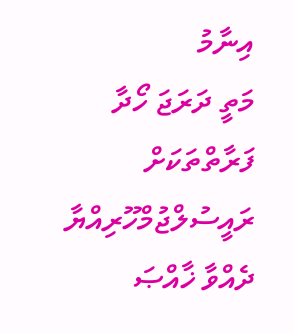އިނާމު
މަތީ ދަރަޖަ ހޯދާ ފަރާތްތަކަށް ރައީސުލްޖުމްހޫރިއްޔާ ދެއްވާ ޚާއްޞަ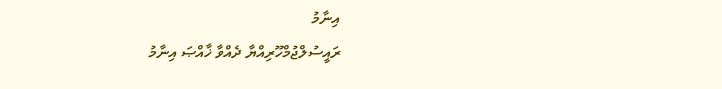އިނާމު
ރައީސުލްޖުމްހޫރިއްޔާ ދެއްވާ ޚާއްޞަ އިނާމު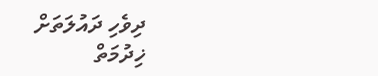ދިވެހި ދައުލަތަށް ޚިދުމަތް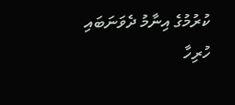ކުރުމުގެ އިނާމު ދެވަނަބައި
ހުރިހާ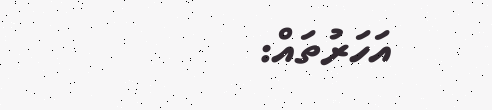އަހަރުތައް: